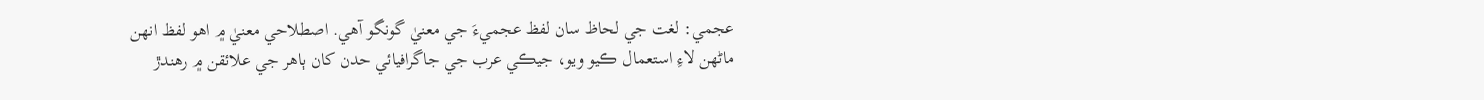عجمي: لغت جي لحاظ سان لفظ عجميءَ جي معنيٰ گونگو آهي. اصطلاحي معنيٰ ۾ اهو لفظ انهن ماڻهن لاءِ استعمال ڪيو ويو، جيڪي عرب جي جاگرافيائي حدن کان ٻاهر جي علائقن ۾ رهندڙ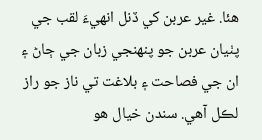هئا. غير عربن کي ڏنل انهيءَ لقب جي پٺيان عربن جو پنھنجي زبان جي ڄاڻ ۽ ان جي فصاحت ۽ بلاغت تي ناز جو راز لڪل آهي. سندن خيال هو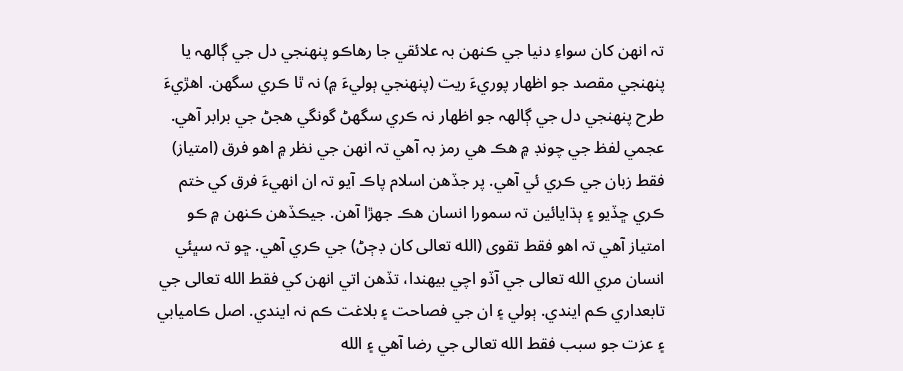تہ انهن کان سواءِ دنيا جي ڪنهن بہ علائقي جا رهاڪو پنھنجي دل جي ڳالھہ يا پنھنجي مقصد جو اظهار پوريءَ ريت (پنھنجي ٻوليءَ ۾) نہ ٿا ڪري سگهن. اهڙيءَ طرح پنھنجي دل جي ڳالھہ جو اظهار نہ ڪري سگهڻ گونگي هجڻ جي برابر آهي. عجمي لفظ جي چونڊ ۾ هڪ هي رمز بہ آهي تہ انهن جي نظر ۾ اهو فرق (امتياز) فقط زبان جي ڪري ئي آهي. پر جڏهن اسلام پاڪ آيو تہ ان انهيءَ فرق کي ختم ڪري ڇڏيو ۽ ٻڌايائين تہ سمورا انسان هڪ جھڙا آهن. جيڪڏهن ڪنهن ۾ ڪو امتياز آهي تہ اهو فقط تقوى (الله تعالى کان ڊڄڻ) جي ڪري آهي. ڇو تہ سڀئي انسان مري الله تعالى جي آڏو اچي بيهندا، تڏهن اتي انهن کي فقط الله تعالى جي تابعداري ڪم ايندي. ٻولي ۽ ان جي فصاحت ۽ بلاغت ڪم نہ ايندي. اصل ڪاميابي ۽ عزت جو سبب فقط الله تعالى جي رضا آهي ۽ الله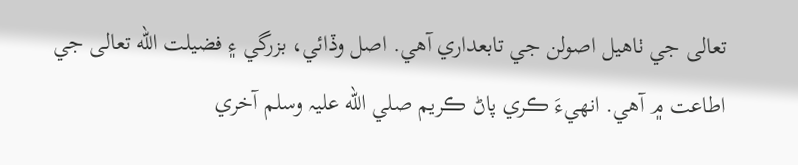تعالى جي ٺاهيل اصولن جي تابعداري آهي. اصل وڏائي، بزرگي ۽ فضيلت الله تعالى جي اطاعت ۾ آهي. انهيءَ ڪري پاڻ ڪريم صلي الله عليہ وسلم آخري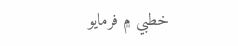خطبي ۾ فرمايو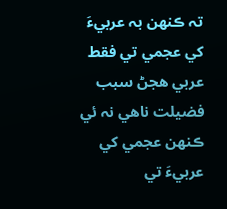تہ ڪنهن بہ عربيءَ کي عجمي تي فقط عربي هجڻ سبب فضيلت ناهي نہ ئي ڪنهن عجمي کي عربيءَ تي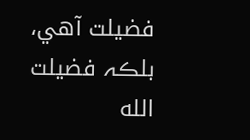فضيلت آهي، بلڪہ فضيلت الله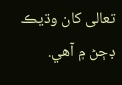تعالى کان وڌيڪ ڊڄڻ ۾ آهي.